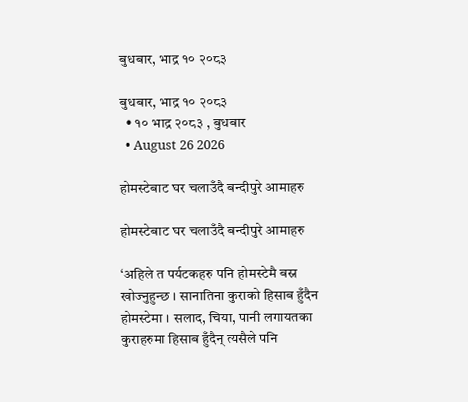बुधबार, भाद्र १० २०८३

बुधबार, भाद्र १० २०८३
  • १० भाद्र २०८३ , बुधबार
  • August 26 2026

होमस्टेबाट घर चलाउँदै बन्दीपुरे आमाहरु

होमस्टेबाट घर चलाउँदै बन्दीपुरे आमाहरु

‘अहिले त पर्यटकहरु पनि होमस्टेमै बस्न खोज्नुहुन्छ । सानातिना कुराको हिसाब हुँदैन होमस्टेमा । सलाद, चिया, पानी लगायतका कुराहरुमा हिसाब हुँदैन् त्यसैले पनि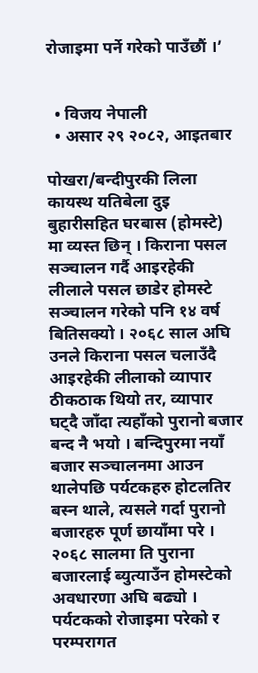रोजाइमा पर्ने गरेको पाउँछौं ।’


  • विजय नेपाली
  • असार २९ २०८२, आइतबार

पोखरा/बन्दीपुरकी लिला कायस्थ यतिबेला दुइ बुहारीसहित घरबास (होमस्टे) मा व्यस्त छिन् । किराना पसल सञ्चालन गर्दै आइरहेकी लीलाले पसल छाडेर होमस्टे सञ्चालन गरेको पनि १४ वर्ष बितिसक्यो । २०६८ साल अघि उनले किराना पसल चलाउँदै आइरहेकी लीलाको व्यापार ठीकठाक थियो तर, व्यापार घट्दै जाँदा त्यहाँको पुरानो बजार बन्द नै भयो । बन्दिपुरमा नयाँ बजार सञ्चालनमा आउन थालेपछि पर्यटकहरु होटलतिर बस्न थाले, त्यसले गर्दा पुरानो बजारहरु पूर्ण छायाँमा परे । २०६८ सालमा ति पुराना बजारलाई ब्युत्याउँन होमस्टेको अवधारणा अघि बढ्यो । पर्यटकको रोजाइमा परेको र परम्परागत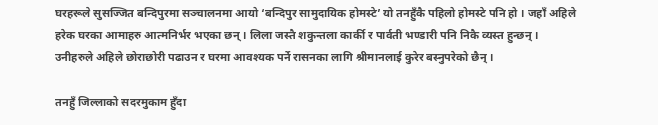घरहरूले सुसज्जित बन्दिपुरमा सञ्चालनमा आयो ‘बन्दिपुर सामुदायिक होमस्टे’ यो तनहुँकै पहिलो होमस्टे पनि हो । जहाँ अहिले हरेक घरका आमाहरु आत्मनिर्भर भएका छन् । लिला जस्तै शकुन्तला कार्की र पार्वती भण्डारी पनि निकै व्यस्त हुन्छन् । उनीहरुले अहिले छोराछोरी पढाउन र घरमा आवश्यक पर्ने रासनका लागि श्रीमानलाई कुरेर बस्नुपरेको छैन् ।

तनहुँ जिल्लाको सदरमुकाम हुँदा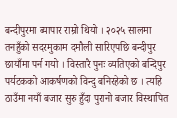बन्दीपुरमा ब्यापार राम्रो थियो । २०२५ सालमा तनहुँको सदरमुकाम दमौली सारिएपछि बन्दीपुर छायाँमा पर्न गयो । विस्तारै पुनः व्यतिएको बन्दिपुर पर्यटकको आकर्षणको विन्दु बनिरहेको छ । त्यहि ठाउँमा नयाँ बजार सुरु हुँदा पुरानो बजार विस्थापित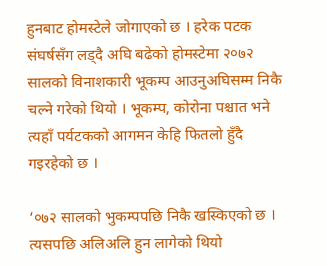हुनबाट होमस्टेले जोगाएको छ । हरेक पटक संघर्षसँग लड्दै अघि बढेको होमस्टेमा २०७२ सालको विनाशकारी भूकम्प आउनुअघिसम्म निकै चल्ने गरेको थियो । भूकम्प, कोरोना पश्चात भने त्यहाँ पर्यटकको आगमन केहि फितलो हुँदै गइरहेको छ ।

‘०७२ सालको भुकम्पपछि निकै खस्किएको छ । त्यसपछि अलिअलि हुन लागेको थियो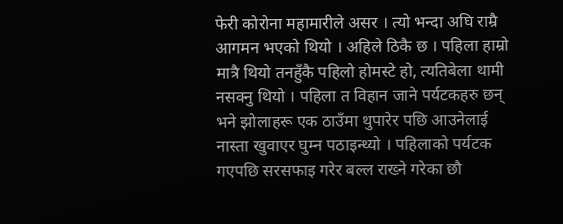फेरी कोरोना महामारीले असर । त्यो भन्दा अघि राम्रै आगमन भएको थियो । अहिले ठिकै छ । पहिला हाम्रो मात्रै थियो तनहुँकै पहिलो होमस्टे हो, त्यतिबेला थामी नसक्नु थियो । पहिला त विहान जाने पर्यटकहरु छन् भने झोलाहरू एक ठाउँमा थुपारेर पछि आउनेलाई नास्ता खुवाएर घुम्न पठाइन्थ्यो । पहिलाको पर्यटक गएपछि सरसफाइ गरेर बल्ल राख्ने गरेका छौ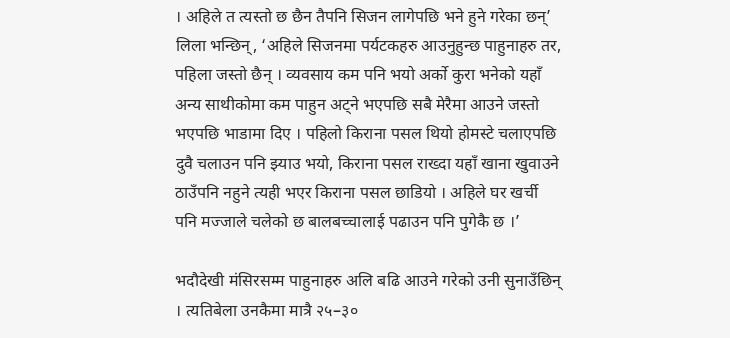। अहिले त त्यस्तो छ छैन तैपनि सिजन लागेपछि भने हुने गरेका छन्’ लिला भन्छिन्, ‘अहिले सिजनमा पर्यटकहरु आउनुहुन्छ पाहुनाहरु तर, पहिला जस्तो छैन् । व्यवसाय कम पनि भयो अर्को कुरा भनेको यहाँ अन्य साथीकोमा कम पाहुन अट्ने भएपछि सबै मेरैमा आउने जस्तो भएपछि भाडामा दिए । पहिलो किराना पसल थियो होमस्टे चलाएपछि दुवै चलाउन पनि झ्याउ भयो, किराना पसल राख्दा यहाँ खाना खुवाउने ठाउँपनि नहुने त्यही भएर किराना पसल छाडियो । अहिले घर खर्ची पनि मज्जाले चलेको छ बालबच्चालाई पढाउन पनि पुगेकै छ ।’

भदौदेखी मंसिरसम्म पाहुनाहरु अलि बढि आउने गरेको उनी सुनाउँछिन् । त्यतिबेला उनकैमा मात्रै २५–३०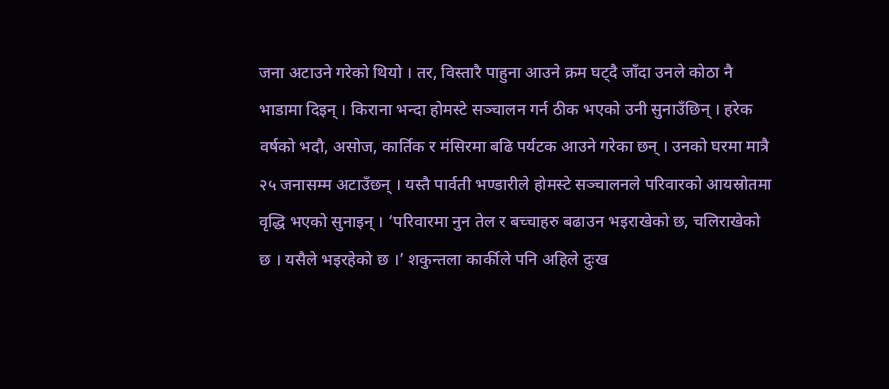जना अटाउने गरेको थियो । तर, विस्तारै पाहुना आउने क्रम घट्दै जाँदा उनले कोठा नै भाडामा दिइन् । किराना भन्दा होमस्टे सञ्चालन गर्न ठीक भएको उनी सुनाउँछिन् । हरेक वर्षको भदौ, असोज, कार्तिक र मंसिरमा बढि पर्यटक आउने गरेका छन् । उनको घरमा मात्रै २५ जनासम्म अटाउँछन् । यस्तै पार्वती भण्डारीले होमस्टे सञ्चालनले परिवारको आयस्रोतमा वृद्धि भएको सुनाइन् । ‘परिवारमा नुन तेल र बच्चाहरु बढाउन भइराखेको छ, चलिराखेको छ । यसैले भइरहेको छ ।’ शकुन्तला कार्कीले पनि अहिले दुःख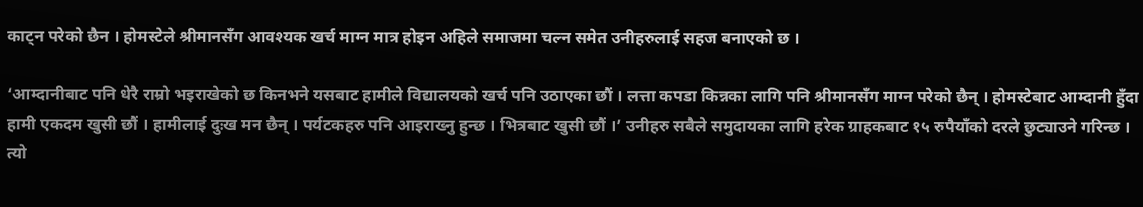काट्न परेको छैन । होमस्टेले श्रीमानसँग आवश्यक खर्च माग्न मात्र होइन अहिले समाजमा चल्न समेत उनीहरुलाई सहज बनाएको छ ।

‘आम्दानीबाट पनि धेरै राम्रो भइराखेको छ किनभने यसबाट हामीले विद्यालयको खर्च पनि उठाएका छौं । लत्ता कपडा किन्नका लागि पनि श्रीमानसँग माग्न परेको छैन् । होमस्टेबाट आम्दानी हुँदा हामी एकदम खुसी छौं । हामीलाई दुःख मन छैन् । पर्यटकहरु पनि आइराख्नु हुन्छ । भित्रबाट खुसी छौं ।’ उनीहरु सबैले समुदायका लागि हरेक ग्राहकबाट १५ रुपैयाँको दरले छुट्याउने गरिन्छ । त्यो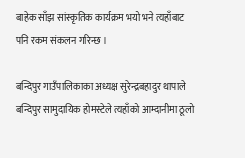बाहेक साँझ सांस्कृतिक कार्यक्रम भयो भने त्यहाँबाट पनि रकम संकलन गरिन्छ ।

बन्दिपुर गाउँपालिकाका अध्यक्ष सुरेन्द्रबहादुर थापाले बन्दिपुर सामुदायिक होमस्टेले त्यहाँको आम्दानीमा ठूलो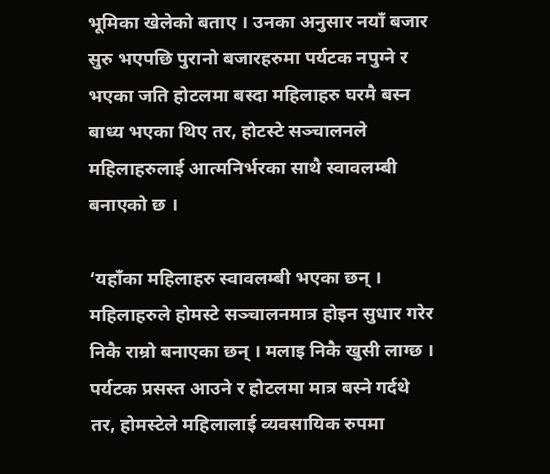भूमिका खेलेको बताए । उनका अनुसार नयाँ बजार सुरु भएपछि पुरानो बजारहरुमा पर्यटक नपुग्ने र भएका जति होटलमा बस्दा महिलाहरु घरमै बस्न बाध्य भएका थिए तर, होटस्टे सञ्चालनले महिलाहरुलाई आत्मनिर्भरका साथै स्वावलम्बी बनाएको छ ।

‘यहाँका महिलाहरु स्वावलम्बी भएका छन् । महिलाहरुले होमस्टे सञ्चालनमात्र होइन सुधार गरेर निकै राम्रो बनाएका छन् । मलाइ निकै खुसी लाग्छ । पर्यटक प्रसस्त आउने र होटलमा मात्र बस्ने गर्दथे तर, होमस्टेले महिलालाई व्यवसायिक रुपमा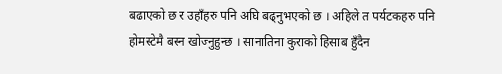बढाएको छ र उहाँहरु पनि अघि बढ्नुभएको छ । अहिले त पर्यटकहरु पनि होमस्टेमै बस्न खोज्नुहुन्छ । सानातिना कुराको हिसाब हुँदैन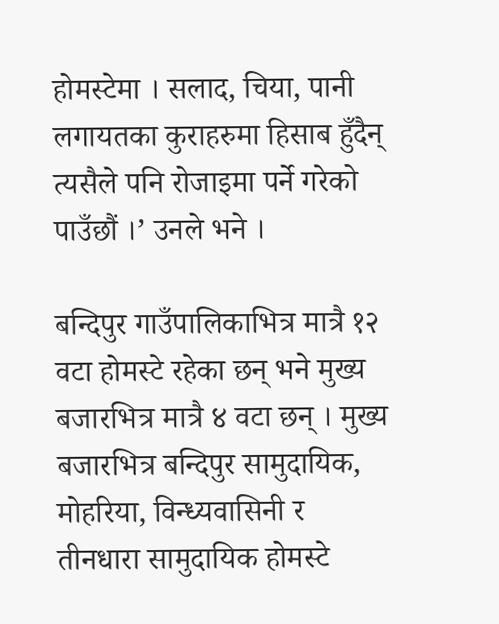होमस्टेमा । सलाद, चिया, पानी लगायतका कुराहरुमा हिसाब हुँदैन् त्यसैले पनि रोजाइमा पर्ने गरेको पाउँछौं ।’ उनले भने ।

बन्दिपुर गाउँपालिकाभित्र मात्रै १२ वटा होमस्टे रहेका छन् भने मुख्य बजारभित्र मात्रै ४ वटा छन् । मुख्य बजारभित्र बन्दिपुर सामुदायिक, मोहरिया, विन्ध्यवासिनी र तीनधारा सामुदायिक होमस्टे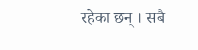रहेका छन् । सबै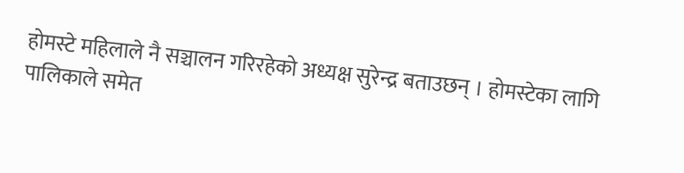होमस्टे महिलाले नै सञ्चालन गरिरहेको अध्यक्ष सुरेन्द्र बताउछन् । होमस्टेका लागि पालिकाले समेत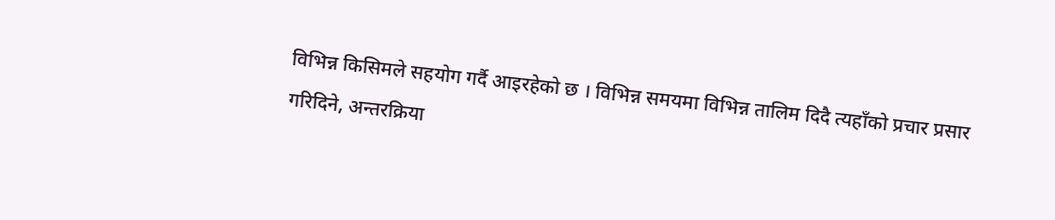विभिन्न किसिमले सहयोग गर्दै आइरहेको छ । विभिन्न समयमा विभिन्न तालिम दिदै त्यहाँको प्रचार प्रसार गरिदिने, अन्तरक्रिया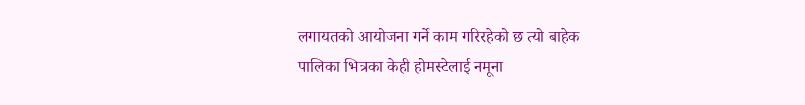लगायतको आयोजना गर्ने काम गरिरहेको छ त्यो बाहेक पालिका भित्रका केही होमस्टेलाई नमूना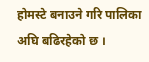होमस्टे बनाउने गरि पालिका अघि बढिरहेको छ ।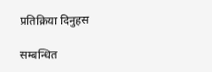प्रतिक्रिया दिनुहस

सम्बन्धित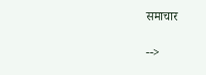समाचार

-->